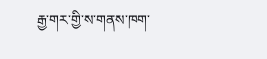རྒྱ་གར་གྱི་ས་གནས་ཁག་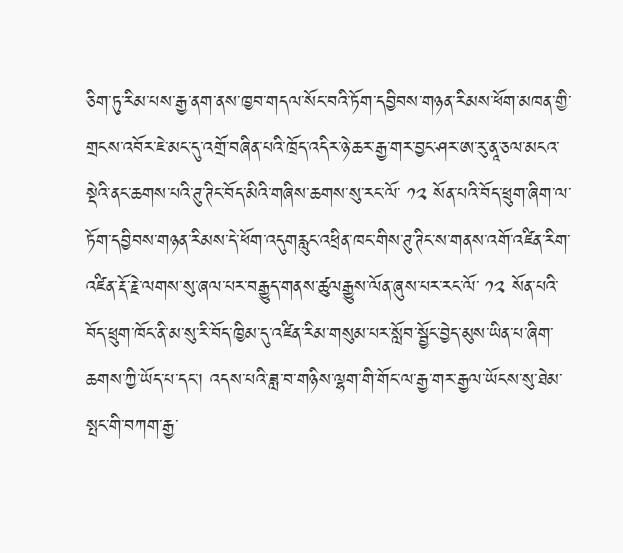ཅིག་ཏུ་རིམ་པས་རྒྱ་ནག་ནས་ཁྱབ་གདལ་སོང་བའི་ཏོག་དབྱིབས་གཉན་རིམས་ཕོག་མཁན་གྱི་གྲངས་འབོར་ཇེ་མང་དུ་འགྲོ་བཞིན་པའི་ཁྲོད་འདིར་ཉེ་ཆར་རྒྱ་གར་བྱང་ཤར་ཨ་རུ་ནཱ་ཅལ་མངའ་སྡེའི་ནང་ཆགས་པའི་ཊུ་ཊིང་བོད་མིའི་གཞིས་ཆགས་སུ་རང་ལོ་ ༡༢ སོན་པའི་བོད་ཕྲུག་ཞིག་ལ་ཏོག་དབྱིབས་གཉན་རིམས་དེ་ཕོག་འདུགརླུང་འཕྲིན་ཁང་གིས་ཊུ་ཊིང་ས་གནས་འགོ་འཛིན་རིག་འཛིན་རྡོ་རྗེ་ལགས་སུ་ཞལ་པར་བརྒྱུད་གནས་ཚུལརྒྱུས་ལོན་ཞུས་པར་རང་ལོ་ ༡༢ སོན་པའི་བོད་ཕྲུག་ཁོང་ནི་མ་སུ་རི་བོད་ཁྱིམ་དུ་འཛིན་རིམ་གསུམ་པར་སློབ་སྦྱོང་བྱེད་མུས་ཡིན་པ་ཞིག་ཆགས་ཀྱི་ཡོད་པ་དང་། འདས་པའི་ཟླ་བ་གཉིས་ལྷག་གི་གོང་ལ་རྒྱ་གར་རྒྱལ་ཡོངས་སུ་ཐེམ་སྤང་གི་བཀག་རྒྱ་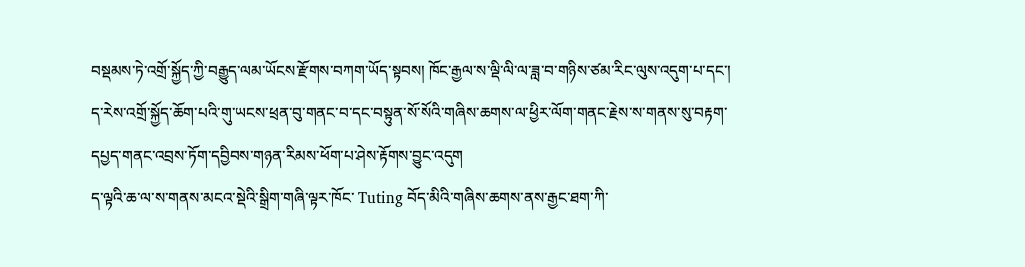བསྡམས་ཏེ་འགྲོ་སྐྱོད་ཀྱི་བརྒྱུད་ལམ་ཡོངས་རྫོགས་བཀག་ཡོད་སྟབས། ཁོང་རྒྱལ་ས་ལྡི་ལི་ལ་ཟླ་བ་གཉིས་ཙམ་རིང་ལུས་འདུག་པ་དང་། ད་རེས་འགྲོ་སྐྱོད་ཆོག་པའི་གུ་ཡངས་ཕྲན་བུ་གནང་བ་དང་བསྟུན་སོ་སོའི་གཞིས་ཆགས་ལ་ཕྱིར་ལོག་གནང་རྗེས་ས་གནས་སུ་བརྟག་དཔྱད་གནང་འབྲས་ཏོག་དབྱིབས་གཉན་རིམས་ཕོག་པ་ཤེས་རྟོགས་བྱུང་འདུག
ད་ལྟའི་ཆ་ལ་ས་གནས་མངའ་སྡེའི་སྒྲིག་གཞི་ལྟར་ཁོང་ Tuting བོད་མིའི་གཞིས་ཆགས་ནས་རྒྱང་ཐག་ཀི་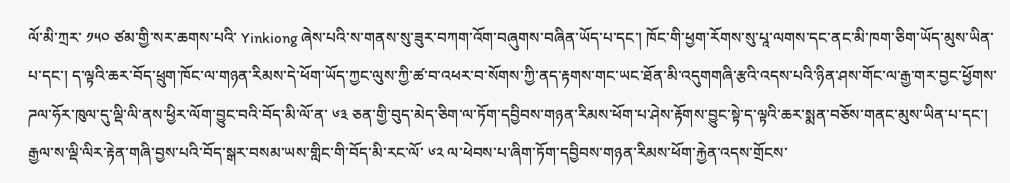ལོ་མི་ཀྲར་ ༡༥༠ ཙམ་གྱི་སར་ཆགས་པའི་ Yinkiong ཞེས་པའི་ས་གནས་སུ་ཟུར་བཀག་འོག་བཞུགས་བཞིན་ཡོད་པ་དང་། ཁོང་གི་ཕྱག་རོགས་སུ་པཱ་ལགས་དང་ནང་མི་ཁག་ཅིག་ཡོད་མུས་ཡིན་པ་དང་། ད་ལྟའི་ཆར་བོད་ཕྲུག་ཁོང་ལ་གཉན་རིམས་དེ་ཕོག་ཡོད་ཀྱང་ལུས་ཀྱི་ཚ་བ་འཕར་བ་སོགས་ཀྱི་ནད་རྟགས་གང་ཡང་ཐོན་མི་འདུགགཞི་རྩའི་འདས་པའི་ཉིན་ཤས་གོང་ལ་རྒྱ་གར་བྱང་ཕྱོགས་ཌལ་ཧོར་ཁུལ་དུ་ལྡི་ལི་ནས་ཕྱིར་ལོག་བྱུང་བའི་བོད་མི་ལོ་ན་ ༦༣ ཅན་གྱི་བུད་མེད་ཅིག་ལ་ཏོག་དབྱིབས་གཉན་རིམས་ཕོག་པ་ཤེས་རྟོགས་བྱུང་སྟེ་ད་ལྟའི་ཆར་སྨན་བཅོས་གནང་མུས་ཡིན་པ་དང་། རྒྱལ་ས་ལྡི་ལིར་རྟེན་གཞི་བྱས་པའི་བོད་སྒར་བསམ་ཡས་གླིང་གི་བོད་མི་རང་ལོ་ ༦༢ ལ་ཕེབས་པ་ཞིག་ཏོག་དབྱིབས་གཉན་རིམས་ཕོག་རྐྱེན་འདས་གྲོངས་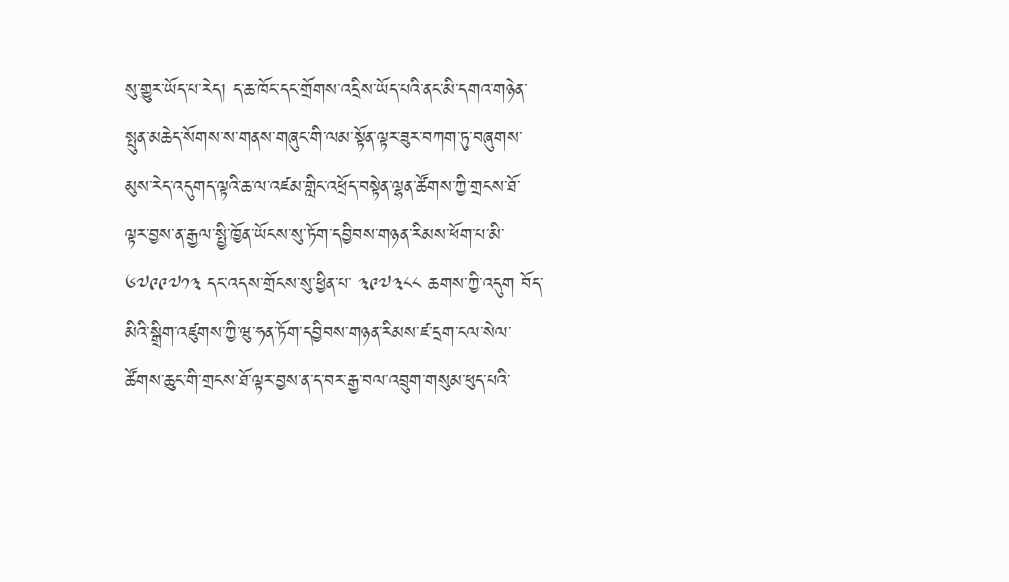སུ་གྱུར་ཡོད་པ་རེད། ད་ཆ་ཁོང་དང་གྲོགས་འདྲིས་ཡོད་པའི་ནང་མི་དགའ་གཉེན་སྤུན་མཆེད་སོགས་ས་གནས་གཞུང་གི་ལམ་སྟོན་ལྟར་ཟུར་བཀག་ཏུ་བཞུགས་མུས་རེད་འདུགད་ལྟའི་ཆ་ལ་འཛམ་གླིང་འཕྲོད་བསྟེན་ལྷན་ཚོགས་ཀྱི་གྲངས་ཐོ་ལྟར་བྱས་ན་རྒྱལ་སྤྱི་ཁྱོན་ཡོངས་སུ་ཏོག་དབྱིབས་གཉན་རིམས་ཕོག་པ་མི་ ༦༧༩༩༧༡༣ དང་འདས་གྲོངས་སུ་ཕྱིན་པ་ ༣༩༧༣༨༨ ཆགས་ཀྱི་འདུག བོད་མིའི་སྒྲིག་འཛུགས་ཀྱི་ཝུ་ཧན་ཏོག་དབྱིབས་གཉན་རིམས་ཛ་དྲག་ངལ་སེལ་ཚོགས་ཆུང་གི་གྲངས་ཐོ་ལྟར་བྱས་ན་ད་བར་རྒྱ་བལ་འབྲུག་གསུམ་ཕུད་པའི་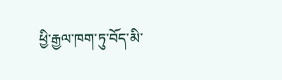ཕྱི་རྒྱལ་ཁག་ཏུ་བོད་མི་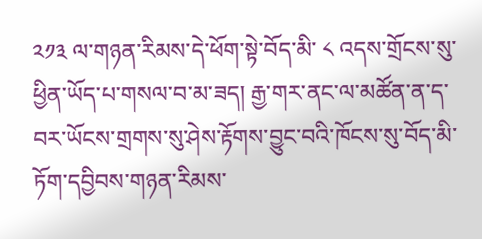༢༡༣ ལ་གཉན་རིམས་དེ་ཕོག་སྟེ་བོད་མི་ ༨ འདས་གྲོངས་སུ་ཕྱིན་ཡོད་པ་གསལ་བ་མ་ཟད། རྒྱ་གར་ནང་ལ་མཚོན་ན་ད་བར་ཡོངས་གྲགས་སུ་ཤེས་རྟོགས་བྱུང་བའི་ཁོངས་སུ་བོད་མི་ཏོག་དབྱིབས་གཉན་རིམས་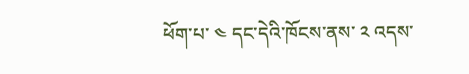ཕོག་པ་ ༤ དང་དེའི་ཁོངས་ནས་ ༢ འདས་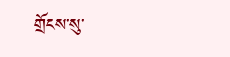གྲོངས་སུ་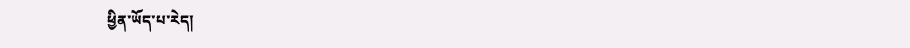ཕྱིན་ཡོད་པ་རེད།